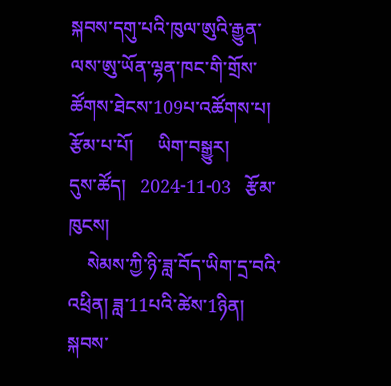སྐབས་དགུ་པའི་ཁུལ་ཨུའི་རྒྱུན་ལས་ཨུ་ཡོན་ལྷན་ཁང་གི་གྲོས་ཚོགས་ཐེངས་109པ་འཚོགས་པ།
རྩོམ་པ་པོ།     ཡིག་བསྒྱུར།       དུས་ཚོད།   2024-11-03   རྩོམ་ཁུངས།
    སེམས་ཀྱི་ཉི་ཟླ་བོད་ཡིག་དྲ་བའི་འཕྲིན། ཟླ་11པའི་ཚེས་1ཉིན། སྐབས་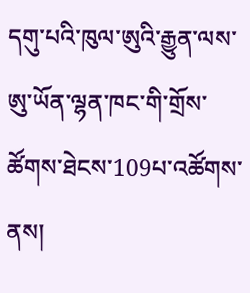དགུ་པའི་ཁུལ་ཨུའི་རྒྱུན་ལས་ཨུ་ཡོན་ལྷན་ཁང་གི་གྲོས་ཚོགས་ཐེངས་109པ་འཚོགས་ནས།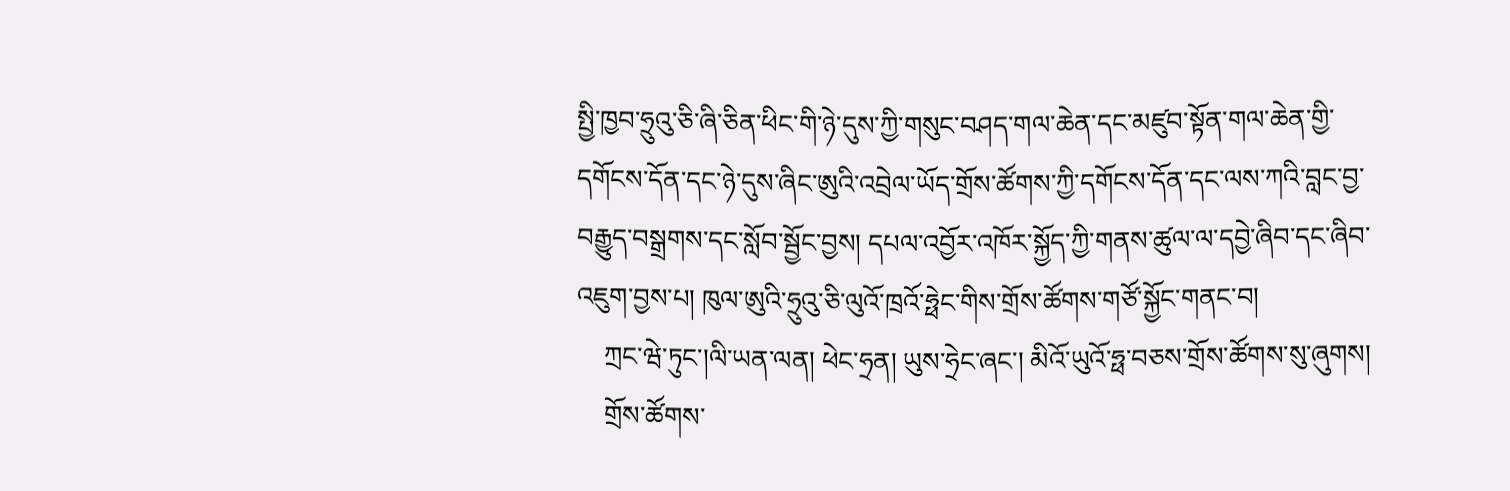སྤྱི་ཁྱབ་ཧྲུའུ་ཅི་ཞི་ཅིན་ཕིང་གི་ཉེ་དུས་ཀྱི་གསུང་བཤད་གལ་ཆེན་དང་མཛུབ་སྟོན་གལ་ཆེན་གྱི་དགོངས་དོན་དང་ཉེ་དུས་ཞིང་ཨུའི་འབྲེལ་ཡོད་གྲོས་ཚོགས་ཀྱི་དགོངས་དོན་དང་ལས་ཀའི་བླང་བྱ་བརྒྱུད་བསྒྲགས་དང་སློབ་སྦྱོང་བྱས། དཔལ་འབྱོར་འཁོར་སྐྱོད་ཀྱི་གནས་ཚུལ་ལ་དབྱེ་ཞིབ་དང་ཞིབ་འཇུག་བྱས་པ། ཁུལ་ཨུའི་ཧྲུའུ་ཅི་ལུའོ་ཁྲའོ་ཧྥེང་གིས་གྲོས་ཚོགས་གཙོ་སྐྱོང་གནང་བ།
    ཀྲང་ཝེ་ཏུང་།ལི་ཡན་ལན། ཕེང་ཧྲན། ཡུས་ཧྲེང་ཞང་། མིའོ་ཡུའོ་ཧྥ་བཅས་གྲོས་ཚོགས་སུ་ཞུགས།
    གྲོས་ཚོགས་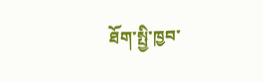ཐོག་སྤྱི་ཁྱབ་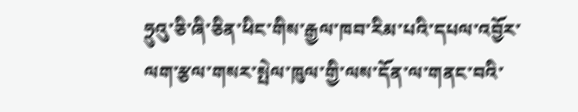ཧྲུའུ་ཅི་ཞི་ཅིན་ཕིང་གིས་རྒྱལ་ཁབ་རིམ་པའི་དཔལ་འབྱོར་ལག་རྩལ་གསར་སྤེལ་ཁུལ་གྱི་ལས་དོན་ལ་གནང་བའི་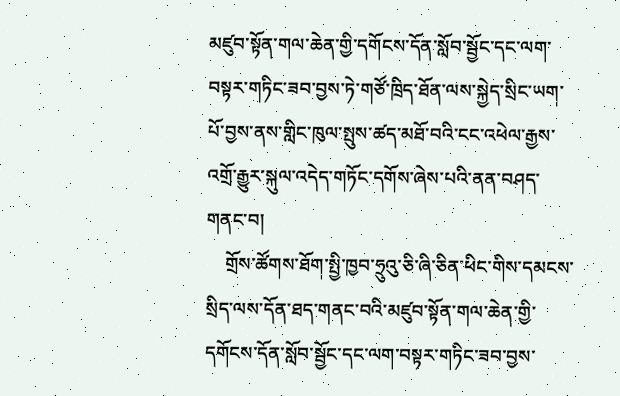མཛུབ་སྟོན་གལ་ཆེན་གྱི་དགོངས་དོན་སློབ་སྦྱོང་དང་ལག་བསྟར་གཏིང་ཟབ་བྱས་ཏེ་གཙོ་ཁྲིད་ཐོན་ལས་སྐྱེད་སྲིང་ཡག་པོ་བྱས་ནས་གླིང་ཁུལ་སྤུས་ཚད་མཐོ་བའི་ངང་འཕེལ་རྒྱས་འགྲོ་རྒྱུར་སྐུལ་འདེད་གཏོང་དགོས་ཞེས་པའི་ནན་བཤད་གནང་བ།
    གྲོས་ཚོགས་ཐོག་སྤྱི་ཁྱབ་ཧྲུའུ་ཅི་ཞི་ཅིན་ཕིང་གིས་དམངས་སྲིད་ལས་དོན་ཐད་གནང་བའི་མཛུབ་སྟོན་གལ་ཆེན་གྱི་དགོངས་དོན་སློབ་སྦྱོང་དང་ལག་བསྟར་གཏིང་ཟབ་བྱས་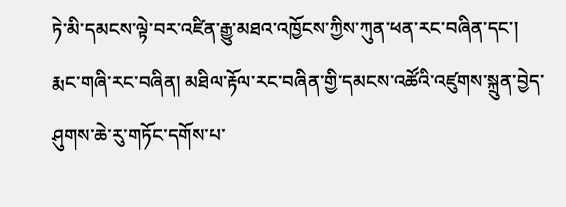ཏེ་མི་དམངས་ལྟེ་བར་འཛིན་རྒྱུ་མཐའ་འཁྱོངས་ཀྱིས་ཀུན་ཕན་རང་བཞིན་དང་། རྨང་གཞི་རང་བཞིན། མཐིལ་རྟོལ་རང་བཞིན་གྱི་དམངས་འཚོའི་འཛུགས་སྐྲུན་བྱེད་ཤུགས་ཆེ་རུ་གཏོང་དགོས་པ་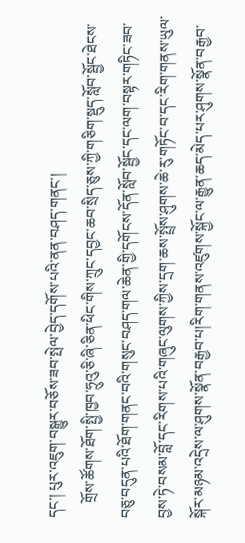དང་། པུར་འཇུག་བསྒྱུར་བཅོས་ཟབ་སྤེལ་བྱེད་དགོས་པའི་ནན་བཤད་གནང་།
    གྲོས་ཚོགས་ཐོག་སྤྱི་ཁྱབ་ཧྲུའུ་ཅི་ཞི་ཅིན་ཕིང་གིས་ཀྲུང་དབྱང་ཆབ་སྲིད་ཅུས་ཀྱི་གཅིག་སྡུད་སློབ་སྦྱོང་ཐེངས་བཅུ་བདུན་པའི་ཐོག་གནང་བའི་གསུང་བཤད་གལ་ཆེན་གྱི་དགོངས་དོན་སློབ་སྦྱོང་དང་ལག་བསྟར་གཏིང་ཟབ་བྱས་ཏེ་བསམ་བློ་དང་རིགས་པའི་གཞུང་ལུགས་ཀྱིས་དྲག་ཆས་སྤྲོས་ཤུགས་ཆེ་རུ་གཏོང་བ་དང་རིག་གནས་ཡུལ་སྐོར་མཉམ་འདྲེས་ལ་ཤུགས་སྣོན་བརྒྱབ་པ།རིག་གནས་འཛུགས་སྐྱོང་ལ་རྒྱུན་ཆད་མེད་པར་ཤུགས་སྣོན་བརྒྱབ་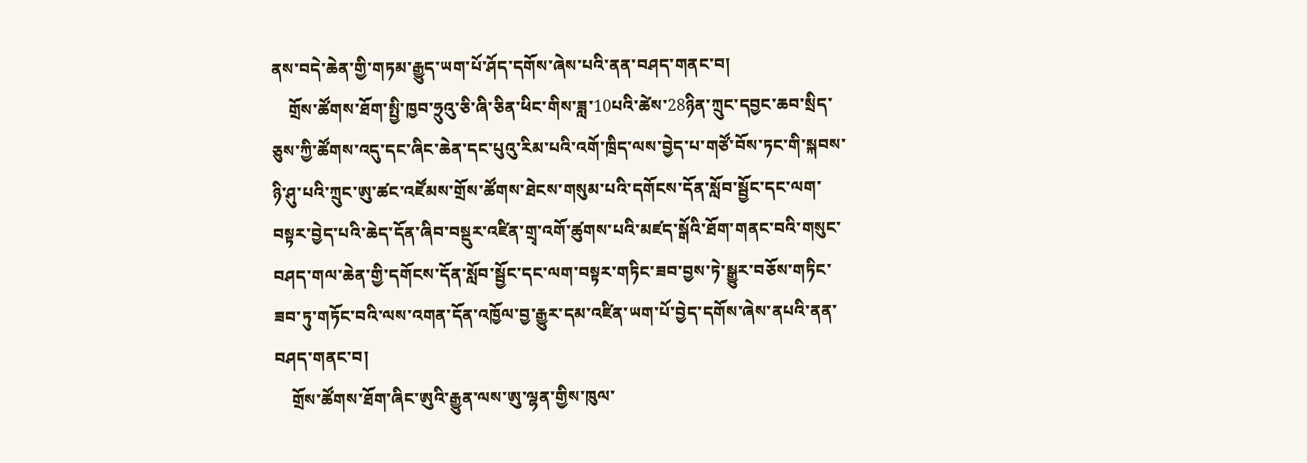ནས་བདེ་ཆེན་གྱི་གཏམ་རྒྱུད་ཡག་པོ་ཤོད་དགོས་ཞེས་པའི་ནན་བཤད་གནང་བ།
    གྲོས་ཚོགས་ཐོག་སྤྱི་ཁྱབ་ཧྲུའུ་ཅི་ཞི་ཅིན་ཕིང་གིས་ཟླ་10པའི་ཚེས་28ཉིན་ཀྲུང་དབྱང་ཆབ་སྲིད་ཅུས་ཀྱི་ཚོགས་འདུ་དང་ཞིང་ཆེན་དང་པུའུ་རིམ་པའི་འགོ་ཁྲིད་ལས་བྱེད་པ་གཙོ་བོས་ཏང་གི་སྐབས་ཉི་ཤུ་པའི་ཀྲུང་ཨུ་ཚང་འཛོམས་གྲོས་ཚོགས་ཐེངས་གསུམ་པའི་དགོངས་དོན་སློབ་སྦྱོང་དང་ལག་བསྟར་བྱེད་པའི་ཆེད་དོན་ཞིབ་བསྡུར་འཛིན་གྲྭ་འགོ་ཚུགས་པའི་མཛད་སྒོའི་ཐོག་གནང་བའི་གསུང་བཤད་གལ་ཆེན་གྱི་དགོངས་དོན་སློབ་སྦྱོང་དང་ལག་བསྟར་གཏིང་ཟབ་བྱས་ཏེ་སྒྱུར་བཅོས་གཏིང་ཟབ་ཏུ་གཏོང་བའི་ལས་འགན་དོན་འཁྱོལ་བྱ་རྒྱུར་དམ་འཛིན་ཡག་པོ་བྱེད་དགོས་ཞེས་ནཔའི་ནན་བཤད་གནང་བ།
    གྲོས་ཚོགས་ཐོག་ཞིང་ཨུའི་རྒྱུན་ལས་ཨུ་ལྷན་གྱིས་ཁུལ་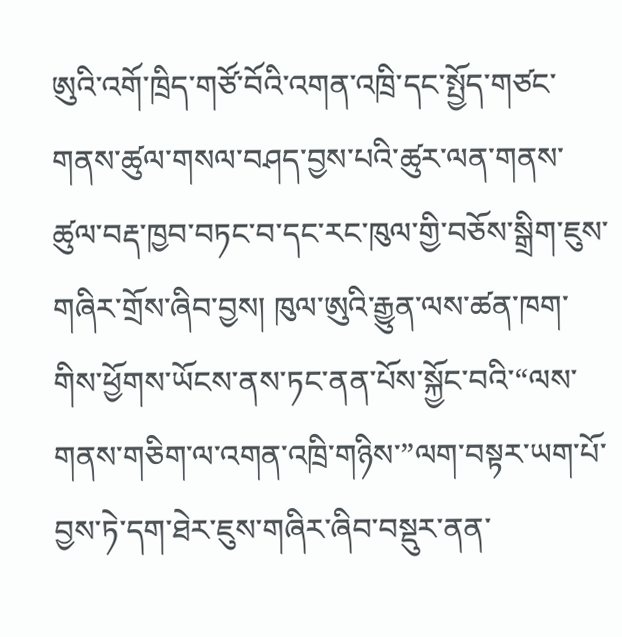ཨུའི་འགོ་ཁྲིད་གཙོ་བོའི་འགན་འཁྲི་དང་སྤྱོད་གཙང་གནས་ཚུལ་གསལ་བཤད་བྱས་པའི་ཚུར་ལན་གནས་ཚུལ་བརྡ་ཁྱབ་བཏང་བ་དང་རང་ཁུལ་གྱི་བཅོས་སྒྲིག་ཇུས་གཞིར་གྲོས་ཞིབ་བྱས། ཁུལ་ཨུའི་རྒྱུན་ལས་ཚན་ཁག་གིས་ཕྱོགས་ཡོངས་ནས་ཏང་ནན་པོས་སྐྱོང་བའི་“ལས་གནས་གཅིག་ལ་འགན་འཁྲི་གཉིས་”ལག་བསྟར་ཡག་པོ་བྱས་ཏེ་དག་ཐེར་ཇུས་གཞིར་ཞིབ་བསྡུར་ནན་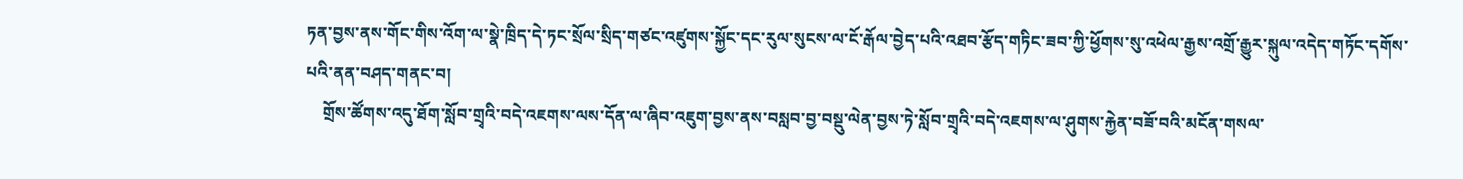ཏན་བྱས་ནས་གོང་གིས་འོག་ལ་སྣེ་ཁྲིད་དེ་ཏང་སྲོལ་སྲིད་གཙང་འཛུགས་སྐྱོང་དང་རུལ་སུངས་ལ་ངོ་རྒོལ་བྱེད་པའི་འཐབ་རྩོད་གཏིང་ཟབ་ཀྱི་ཕྱོགས་སུ་འཕེལ་རྒྱས་འགྲོ་རྒྱུར་སྐུལ་འདེད་གཏོང་དགོས་པའི་ནན་བཤད་གནང་བ།
    གྲོས་ཚོགས་འདུ་ཐོག་སློབ་གྲྭའི་བདེ་འཇགས་ལས་དོན་ལ་ཞིབ་འཇུག་བྱས་ནས་བསླབ་བྱ་བསྡུ་ལེན་བྱས་ཏེ་སློབ་གྲྭའི་བདེ་འཇགས་ལ་ཤུགས་རྐྱེན་བཟོ་བའི་མངོན་གསལ་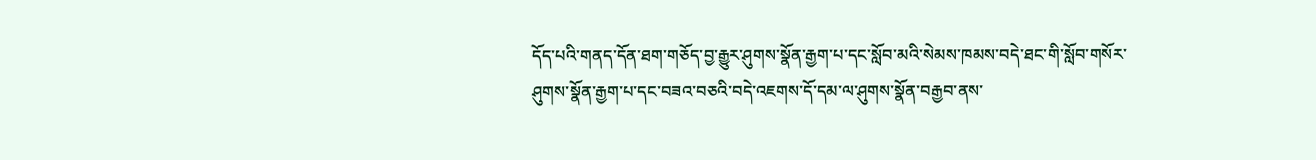དོད་པའི་གནད་དོན་ཐག་གཅོད་བྱ་རྒྱུར་ཤུགས་སྣོན་རྒྱག་པ་དང་སློབ་མའི་སེམས་ཁམས་བདེ་ཐང་གི་སློབ་གསོར་ཤུགས་སྣོན་རྒྱག་པ་དང་བཟའ་བཅའི་བདེ་འཇགས་དོ་དམ་ལ་ཤུགས་སྣོན་བརྒྱབ་ནས་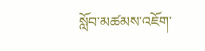སློབ་མཚམས་འཇོག་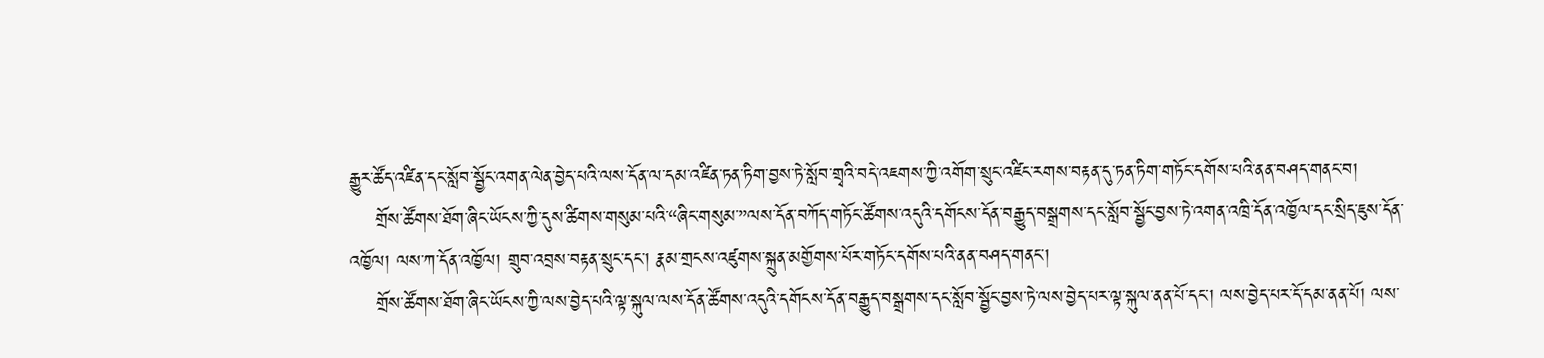རྒྱུར་ཚོད་འཛིན་དང་སློབ་སྦྱོང་འགན་ལེན་བྱེད་པའི་ལས་དོན་ལ་དམ་འཛིན་ཏན་ཏིག་བྱས་ཏེ་སློབ་གྲྭའི་བདེ་འཇགས་ཀྱི་འགོག་སྲུང་འཛིང་རགས་བརྟན་དུ་ཏན་ཏིག་གཏོང་དགོས་པའི་ནན་བཤད་གནང་བ།
    གྲོས་ཚོགས་ཐོག་ཞིང་ཡོངས་ཀྱི་དུས་ཚིགས་གསུམ་པའི་“ཞིང་གསུམ་”ལས་དོན་བཀོད་གཏོང་ཚོགས་འདུའི་དགོངས་དོན་བརྒྱུད་བསྒྲགས་དང་སློབ་སྦྱོང་བྱས་ཏེ་འགན་འཁྲི་དོན་འཁྱོལ་དང་སྲིད་ཇུས་དོན་འཁྱོལ། ལས་ཀ་དོན་འཁྱོལ། གྲུབ་འབྲས་བརྟན་སྲུང་དང་། རྣམ་གྲངས་འཛུགས་སྐྲུན་མགྱོགས་པོར་གཏོང་དགོས་པའི་ནན་བཤད་གནང་།
    གྲོས་ཚོགས་ཐོག་ཞིང་ཡོངས་ཀྱི་ལས་བྱེད་པའི་ལྟ་སྐུལ་ལས་དོན་ཚོགས་འདུའི་དགོངས་དོན་བརྒྱུད་བསྒྲགས་དང་སློབ་སྦྱོང་བྱས་ཏེ་ལས་བྱེད་པར་ལྟ་སྐུལ་ནན་པོ་དང་། ལས་བྱེད་པར་དོ་དམ་ནན་པོ། ལས་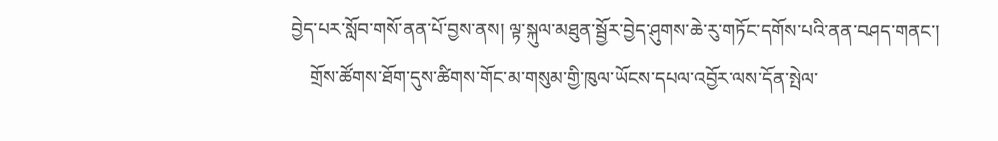བྱེད་པར་སློབ་གསོ་ནན་པོ་བྱས་ནས། ལྟ་སྐུལ་མཐུན་སྦྱོར་བྱེད་ཤུགས་ཆེ་རུ་གཏོང་དགོས་པའི་ནན་བཤད་གནང་།
    གྲོས་ཚོགས་ཐོག་དུས་ཚིགས་གོང་མ་གསུམ་གྱི་ཁུལ་ཡོངས་དཔལ་འབྱོར་ལས་དོན་སྤེལ་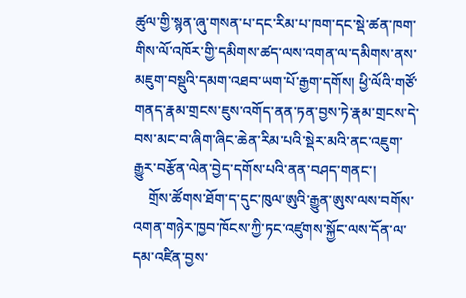ཚུལ་གྱི་སྙན་ཞུ་གསན་པ་དང་རིམ་པ་ཁག་དང་སྡེ་ཚན་ཁག་གིས་ལོ་འཁོར་གྱི་དམིགས་ཚད་ལས་འགན་ལ་དམིགས་ནས་མཇུག་བསྡུའི་དམག་འཐབ་ཡག་པོ་རྒྱག་དགོས། ཕྱི་ལོའི་གཙོ་གནད་རྣམ་གྲངས་ཇུས་འགོད་ནན་ཏན་བྱས་ཏེ་རྣམ་གྲངས་དེ་བས་མང་བ་ཞིག་ཞིང་ཆེན་རིམ་པའི་སྡེར་མའི་ནང་འཇུག་རྒྱུར་བརྩོན་ལེན་བྱེད་དགོས་པའི་ནན་བཤད་གནང་།
    གྲོས་ཚོགས་ཐོག་ད་དུང་ཁུལ་ཨུའི་རྒྱུན་ཨུས་ལས་བགོས་འགན་གཉེར་ཁྱབ་ཁོངས་ཀྱི་ཏང་འཛུགས་སྐྱོང་ལས་དོན་ལ་དམ་འཛིན་བྱས་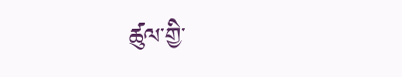ཚུལ་གྱི་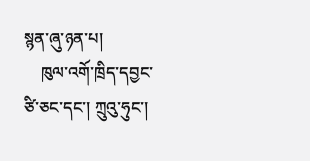སྙན་ཞུ་ཉན་པ།
    ཁུལ་འགོ་ཁྲིད་དབྱང་ཙི་ཅང་དང་། ཀྲུའུ་ཧུང་།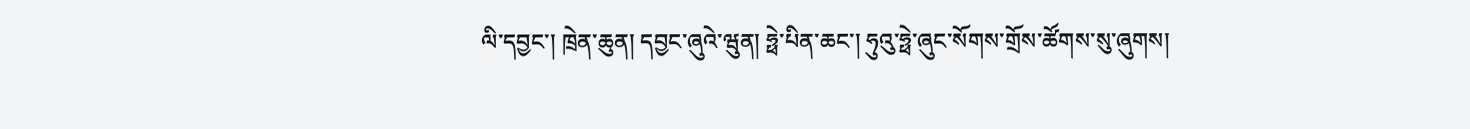ལི་དབྱང་། ཁྲེན་ཆུན། དབྱང་ཞུའེ་ཝུན། ཧྥེ་པིན་ཆང་། ཧུའུ་ཧྥེ་ཞུང་སོགས་གྲོས་ཚོགས་སུ་ཞུགས།